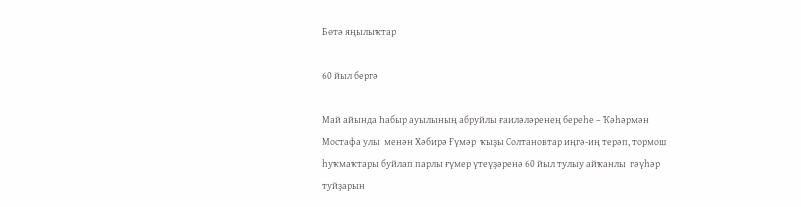Бөтә яңылыҡтар

60 йыл бергә

Май айында Һабыр ауылының абруйлы ғаиләләренең береһе – Ҡәһәрмән Мостафа улы  менән Хәбирә Ғүмәр  ҡыҙы Солтановтар иңгә-иң терәп, тормош һуҡмаҡтары буйлап парлы ғүмер үтеүҙәренә 60 йыл тулыу айҡанлы  гәүһәр туйҙарын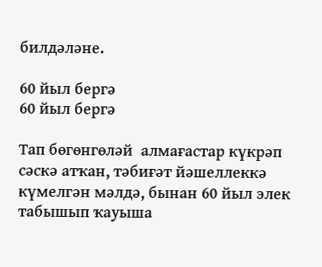билдәләне.

60 йыл бергә
60 йыл бергә

Тап бөгөнгөләй  алмағастар күкрәп сәскә атҡан, тәбиғәт йәшеллеккә күмелгән мәлдә, бынан 60 йыл элек табышып ҡауыша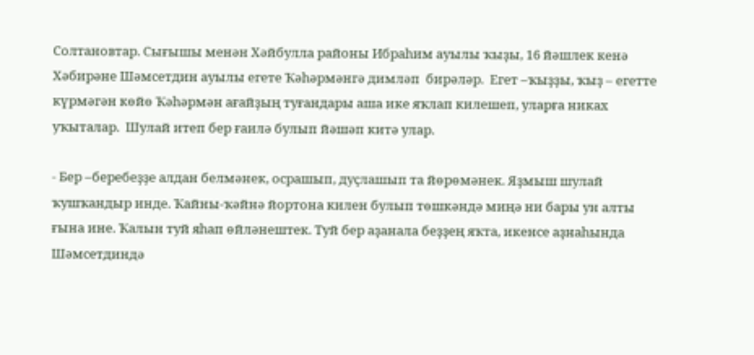Солтановтар. Сығышы менән Хәйбулла районы Ибраһим ауылы ҡыҙы, 16 йәшлек кенә  Хәбирәне Шәмсетдин ауылы егете Ҡәһәрмәнгә димләп  бирәләр.  Егет –ҡыҙҙы, ҡыҙ – егетте күрмәгән көйө Ҡәһәрмән ағайҙың туғандары аша ике яҡлап килешеп, уларға никах уҡыталар.  Шулай итеп бер ғаилә булып йәшәп китә улар.

- Бер –беребеҙҙе алдан белмәнек, осрашып, дуҫлашып та йөрөмәнек. Яҙмыш шулай ҡушҡандыр инде. Ҡайны-ҡәйнә йортона килен булып төшкәндә миңә ни бары ун алты ғына ине. Ҡалын туй яһап өйләнештек. Туй бер аҙанала беҙҙең яҡта, икенсе аҙнаһында Шәмсетдиндә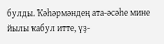булды. Ҡәһәрмәндең ата-әсәһе мине йылы ҡабул итте, үҙ-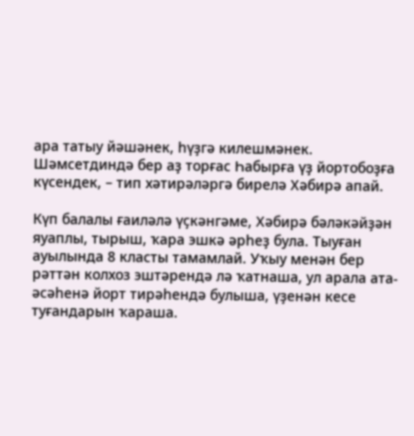ара татыу йәшәнек, һүҙгә килешмәнек. Шәмсетдиндә бер аҙ торғас Һабырға үҙ йортобоҙға күсендек, – тип хәтирәләргә бирелә Хәбирә апай.

Күп балалы ғаиләлә үҫкәнгәме, Хәбирә бәләкәйҙән яуаплы, тырыш, ҡара эшкә әрһеҙ була. Тыуған ауылында 8 класты тамамлай. Уҡыу менән бер рәттән колхоз эштәрендә лә ҡатнаша, ул арала ата-әсәһенә йорт тирәһендә булыша, үҙенән кесе туғандарын ҡараша.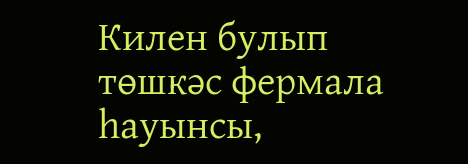Килен булып төшкәс фермала һауынсы,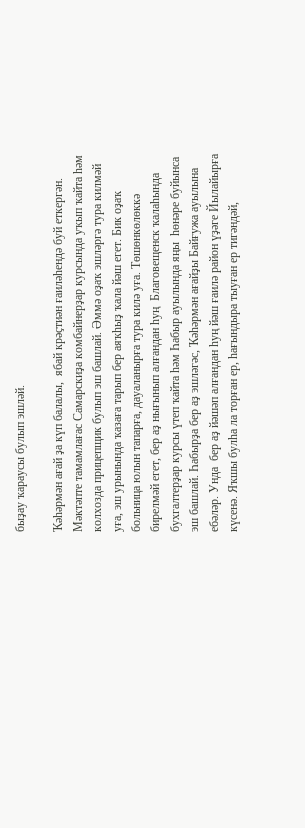быҙау ҡараусы булып эшләй.

Ҡәһәрмән ағай ҙа күп балалы,  ябай крәҫтиән ғаиләһендә буй еткергән. Мәктәпте тамамлағас Самарскиҙа комбайнерҙар курсында уҡып ҡайта һәм  колхозда прицепщик булып эш башлай. Әммә оҙаҡ эшләргә тура килмәй уға, эш урынында ҡазаға тарып бер аяҡһыҙ ҡала йәш егет. Бик оҙаҡ больница юлын тапарға, дауаланырға тура килә уға. Төшөнкөлөккә бирелмәй егет, бер аҙ нығынып алғандан һуң  Благовещенск ҡалаһында бухгалтерҙар курсы үтеп ҡайта һәм Һабыр ауылында яңы  һөнәре буйынса эш башлай. Һабырҙа бер аҙ эшләгәс, Ҡәһәрмән ағайҙы Байғужа ауылына ебәләр. Унда  бер аҙ йәшәп алғандан һуң йәш ғаилә район үҙәге Йылайырға күсенә. Яҡшы булһа ла торған ер, һағындыра тыуған ер тигәндәй,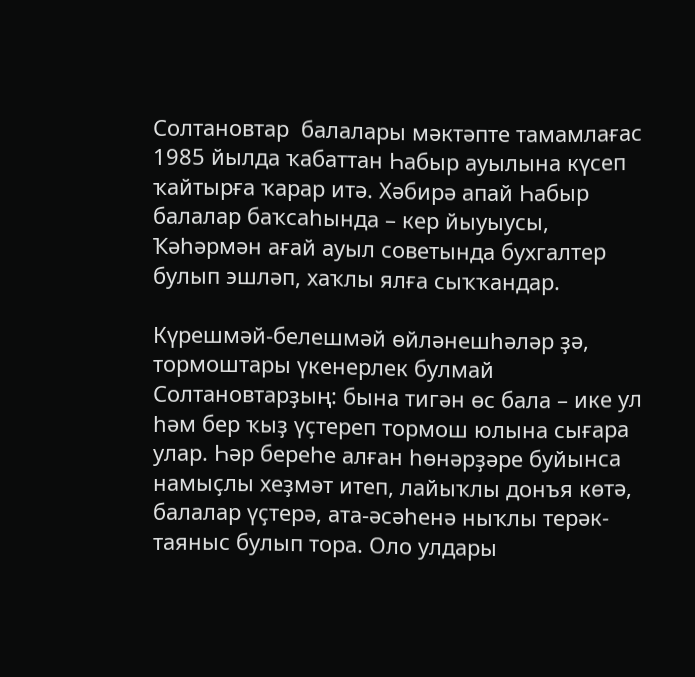Солтановтар  балалары мәктәпте тамамлағас 1985 йылда ҡабаттан Һабыр ауылына күсеп ҡайтырға ҡарар итә. Хәбирә апай Һабыр балалар баҡсаһында – кер йыуыусы, Ҡәһәрмән ағай ауыл советында бухгалтер булып эшләп, хаҡлы ялға сыҡҡандар.

Күрешмәй-белешмәй өйләнешһәләр ҙә, тормоштары үкенерлек булмай Солтановтарҙың: бына тигән өс бала – ике ул һәм бер ҡыҙ үҫтереп тормош юлына сығара улар. Һәр береһе алған һөнәрҙәре буйынса намыҫлы хеҙмәт итеп, лайыҡлы донъя көтә, балалар үҫтерә, ата-әсәһенә ныҡлы терәк-таяныс булып тора. Оло улдары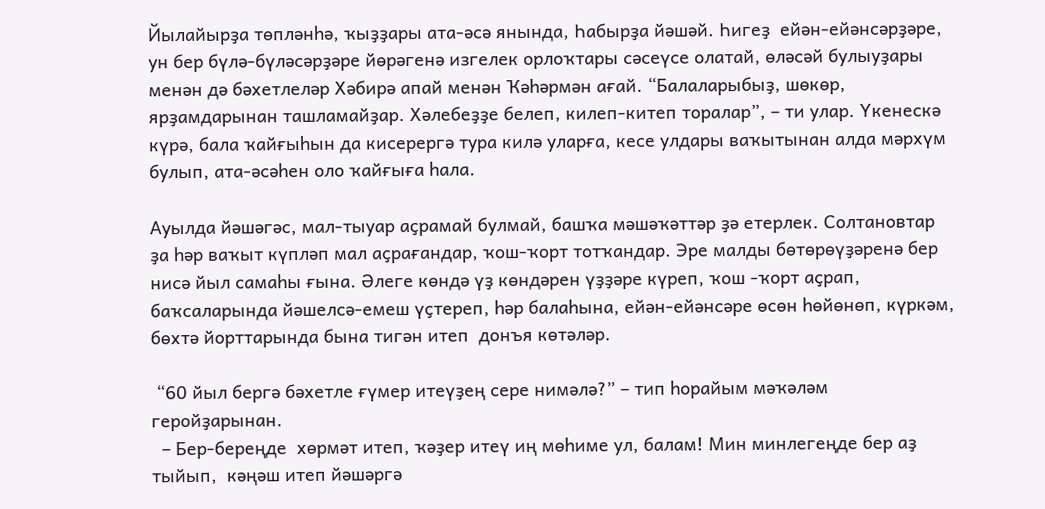Йылайырҙа төпләнһә, ҡыҙҙары ата-әсә янында, Һабырҙа йәшәй. Һигеҙ  ейән-ейәнсәрҙәре, ун бер бүлә-бүләсәрҙәре йөрәгенә изгелек орлоҡтары сәсеүсе олатай, өләсәй булыуҙары менән дә бәхетлеләр Хәбирә апай менән Ҡәһәрмән ағай. “Балаларыбыҙ, шөкөр, ярҙамдарынан ташламайҙар. Хәлебеҙҙе белеп, килеп-китеп торалар”, – ти улар. Үкенескә күрә, бала ҡайғыһын да кисерергә тура килә уларға, кесе улдары ваҡытынан алда мәрхүм булып, ата-әсәһен оло ҡайғыға һала.

Ауылда йәшәгәс, мал-тыуар аҫрамай булмай, башҡа мәшәҡәттәр ҙә етерлек. Солтановтар ҙа һәр ваҡыт күпләп мал аҫрағандар, ҡош-ҡорт тотҡандар. Эре малды бөтөрөүҙәренә бер нисә йыл самаһы ғына. Әлеге көндә үҙ көндәрен үҙҙәре күреп, ҡош -ҡорт аҫрап, баҡсаларында йәшелсә-емеш үҫтереп, һәр балаһына, ейән-ейәнсәре өсөн һөйөнөп, күркәм, бөхтә йорттарында бына тигән итеп  донъя көтәләр.

 “60 йыл бергә бәхетле ғүмер итеүҙең сере нимәлә?” – тип һорайым мәҡәләм геройҙарынан.
  – Бер-береңде  хөрмәт итеп, ҡәҙер итеү иң мөһиме ул, балам! Мин минлегеңде бер аҙ тыйып,  кәңәш итеп йәшәргә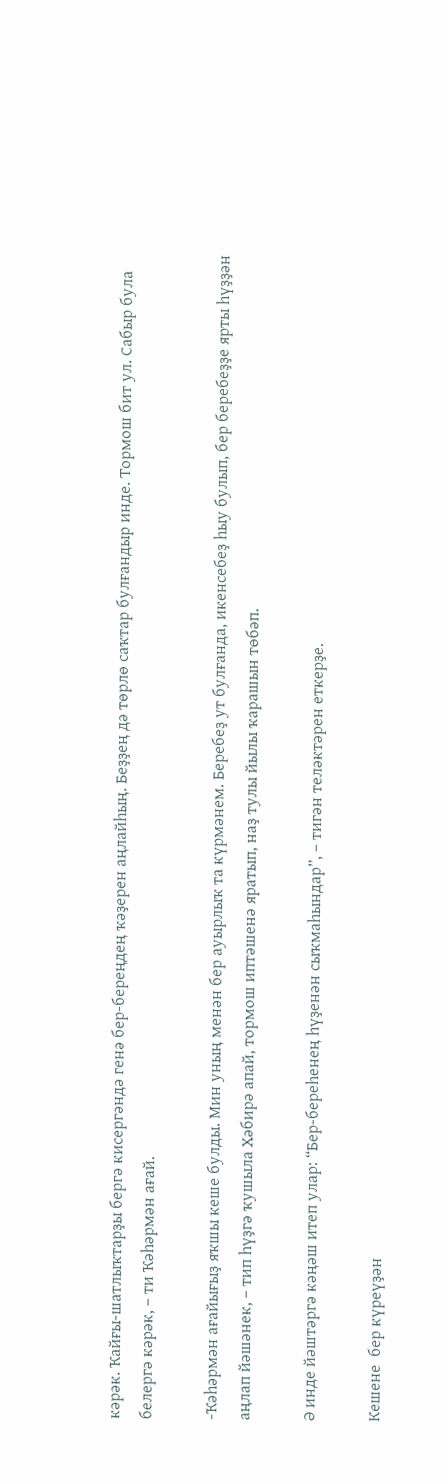кәрәк. Ҡайғы-шатлыҡтарҙы бергә кисергәндә генә бер-береңдең ҡәҙерен аңлайһың. Беҙҙең дә төрлө саҡтар булғандыр инде. Тормош бит ул. Сабыр була белергә кәрәк, – ти Ҡәһәрмән ағай.

-Ҡәһәрмән ағайығыҙ яҡшы кеше булды. Мин уның менән бер ауырлыҡ та күрмәнем. Беребеҙ ут булғанда, икенсебеҙ һыу булып, бер беребеҙҙе ярты һүҙҙән аңлап йәшәнек, – тип һүҙгә ҡушыла Хәбирә апай, тормош иптәшенә яратып, наҙ тулы йылы ҡарашын төбәп.

Ә инде йәштәргә кәңәш итеп улар: “Бер-береһенең һүҙенән сыҡмаһындар”, – тигән теләктәрен еткерҙе.

Кешене  бер күреүҙән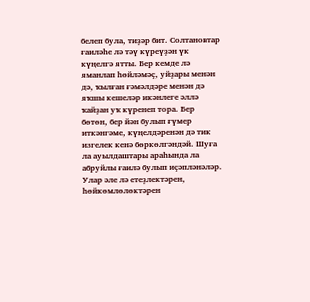белеп була, тиҙәр бит. Солтановтар ғаиләһе лә тәү күреүҙән үк күңелгә ятты. Бер кемде лә яманлап һөйләмәҫ, уйҙары менән дә, ҡылған ғәмәлдәре менән дә яҡшы кешеләр икәнлеге әллә ҡайҙан уҡ күренеп тора. Бер бөтөн, бер йән булып ғүмер иткәнгәме, күңелдәренән дә тик изгелек кенә бөркөлгәндәй. Шуға ла ауылдаштары араһында ла абруйлы ғаилә булып иҫәпләнәләр. Улар әле лә етеҙлектәрен, һөйкөмлөлөктәрен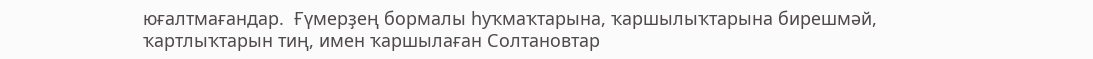юғалтмағандар.  Ғүмерҙең бормалы һуҡмаҡтарына, ҡаршылыҡтарына бирешмәй, ҡартлыҡтарын тиң, имен ҡаршылаған Солтановтар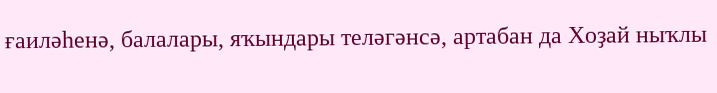ғаиләһенә, балалары, яҡындары теләгәнсә, артабан да Хоҙай ныҡлы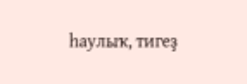һаулыҡ, тигеҙ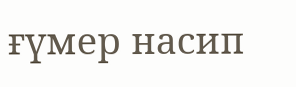ғүмер насип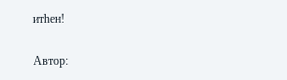итһен!

Автор: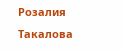Розалия Такалова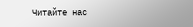Читайте нас